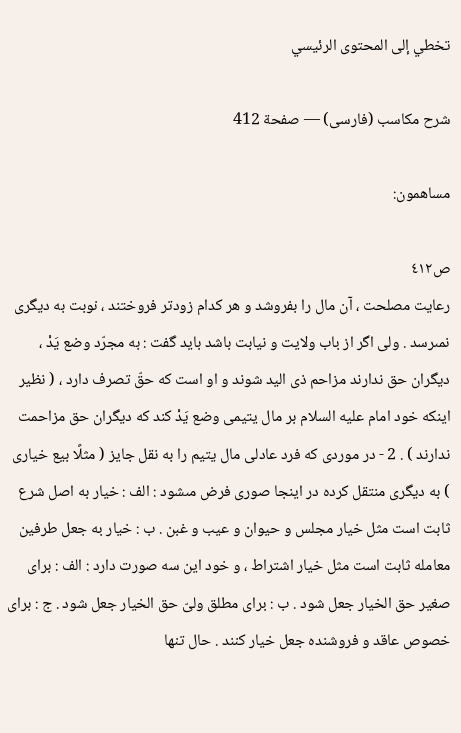تخطي إلى المحتوى الرئيسي

شرح مكاسب (فارسى) — صفحة 412

مساهمون:

ص٤١٢
رعايت مصلحت ، آن مال را بفروشد و هر كدام زودتر فروختند ، نوبت به ديگرى نمىرسد . ولى اگر از باب ولايت و نيابت باشد بايد گفت : به مجرّد وضع يَدْ ، ديگران حق ندارند مزاحم ذى اليد شوند و او است كه حقّ تصرف دارد ، ( نظير اينكه خود امام عليه السلام بر مال يتيمى وضع يَدْ كند كه ديگران حق مزاحمت ندارند ) . 2 - در موردى كه فرد عادلى مال يتيم را به نقل جايز ( مثلًا بيع خيارى ) به ديگرى منتقل كرده در اينجا صورى فرض مىشود : الف : خيار به اصل شرع ثابت است مثل خيار مجلس و حيوان و عيب و غبن . ب : خيار به جعل طرفين معامله ثابت است مثل خيار اشتراط ، و خود اين سه صورت دارد : الف : براى صغير حق الخيار جعل شود . ب : براى مطلق ولىّ حق الخيار جعل شود . ج : براى خصوص عاقد و فروشنده جعل خيار كنند . حال تنها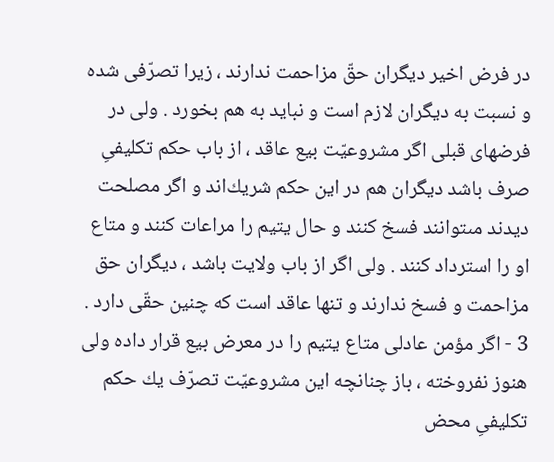در فرض اخير ديگران حقّ مزاحمت ندارند ، زيرا تصرّفى شده و نسبت به ديگران لازم است و نبايد به هم بخورد . ولى در فرضهاى قبلى اگر مشروعيّت بيع عاقد ، از باب حكم تكليفىِ صرف باشد ديگران هم در اين حكم شريك‌اند و اگر مصلحت ديدند مىتوانند فسخ كنند و حال يتيم را مراعات كنند و متاع او را استرداد كنند . ولى اگر از باب ولايت باشد ، ديگران حق مزاحمت و فسخ ندارند و تنها عاقد است كه چنين حقّى دارد . 3 - اگر مؤمن عادلى متاع يتيم را در معرض بيع قرار داده ولى هنوز نفروخته ، باز چنانچه اين مشروعيّت تصرّف يك حكم تكليفىِ محض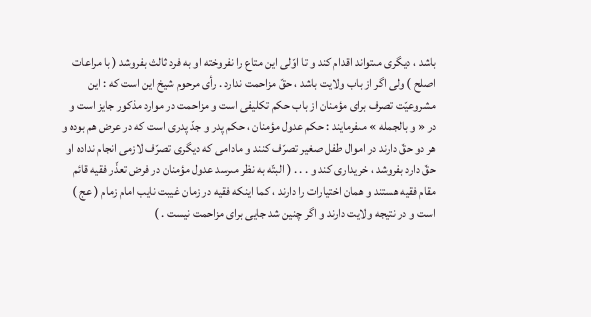باشد ، ديگرى مىتواند اقدام كند و تا اوّلى اين متاع را نفروخته او به فرد ثالث بفروشد ( با مراعات اصلح ) ولى اگر از باب ولايت باشد ، حقّ مزاحمت ندارد . رأى مرحوم شيخ اين است كه : اين مشروعيّت تصرف براى مؤمنان از باب حكم تكليفى است و مزاحمت در موارد مذكور جايز است و در « و بالجمله » مىفرمايند : حكم عدول مؤمنان ، حكم پدر و جدّ پدرى است كه در عرض هم بوده و هر دو حقّ دارند در اموال طفل صغير تصرّف كنند و مادامى كه ديگرى تصرّف لازمى انجام نداده او حقّ دارد بفروشد ، خريدارى كند و . . . ( البتّه به نظر مىرسد عدول مؤمنان در فرض تعذّر فقيه قائم مقام فقيه هستند و همان اختيارات را دارند ، كما اينكه فقيه در زمان غيبت نايب امام زمام ( عج ) است و در نتيجه ولايت دارند و اگر چنين شد جايى براى مزاحمت نيست . )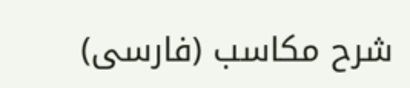شرح مكاسب (فارسى)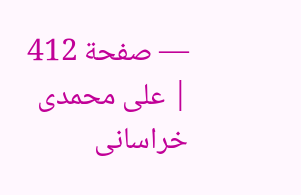— صفحة 412 | على محمدى خراسانى